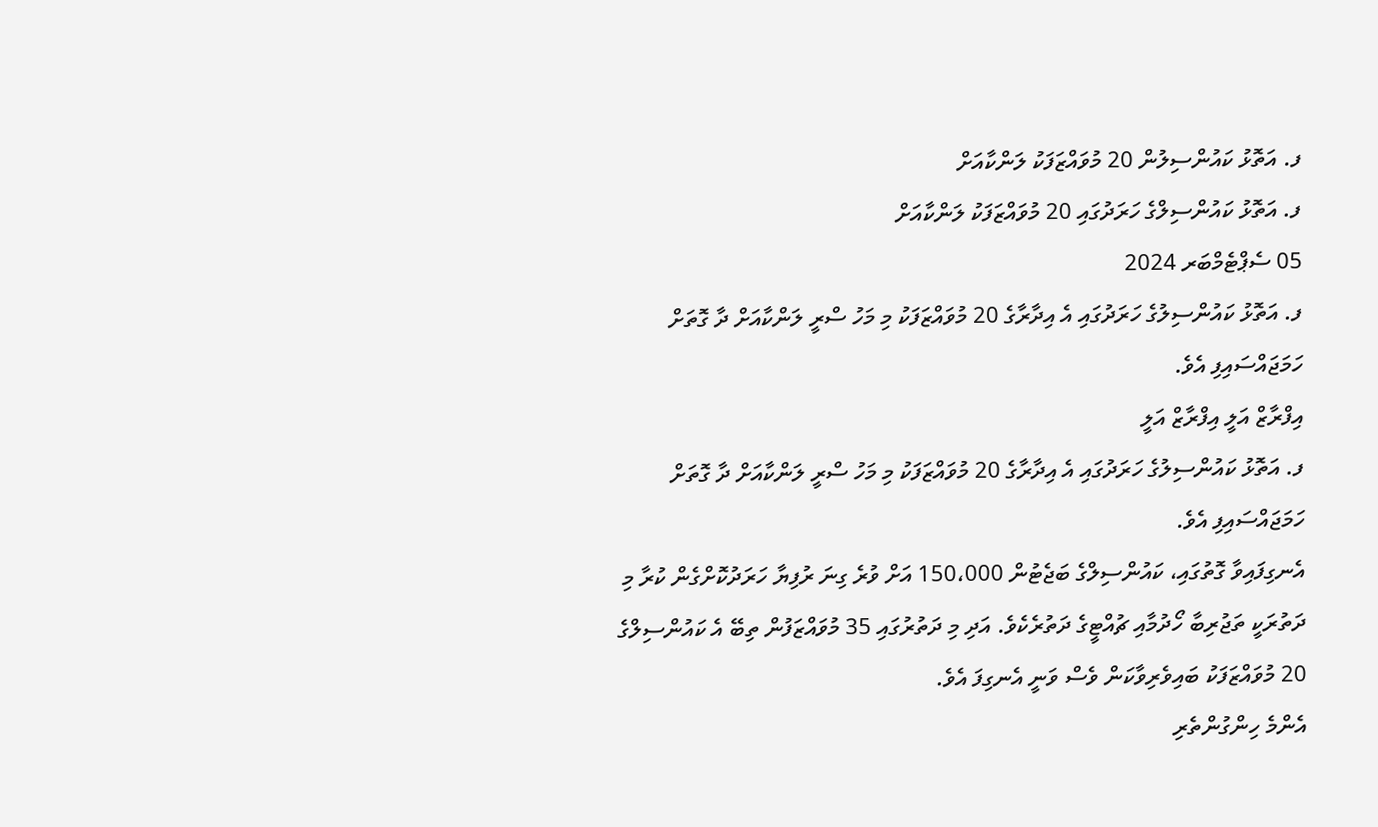ފ. އަތޮޅު ކައުންސިލުން 20 މުވައްޒަފަކު ލަންކާއަށް
ފ. އަތޮޅު ކައުންސިލްގެ ހަރަދުގައި 20 މުވައްޒަފަކު ލަންކާއަށް
05 ސެޕްޓެމްބަރ 2024
ފ. އަތޮޅު ކައުންސިލުގެ ހަރަދުގައި އެ އިދާރާގެ 20 މުވައްޒަފަކު މި މަހު ސްރީ ލަންކާއަށް ދާ ގޮތަށް ހަމަޖައްސައިފި އެވެ.
އިފްރާޒް އަލީ އިފްރާޒް އަލީ
ފ. އަތޮޅު ކައުންސިލުގެ ހަރަދުގައި އެ އިދާރާގެ 20 މުވައްޒަފަކު މި މަހު ސްރީ ލަންކާއަށް ދާ ގޮތަށް ހަމަޖައްސައިފި އެވެ.
އެނގިފައިވާ ގޮތުގައި، ކައުންސިލްގެ ބަޖެޓުން 150،000 އަށް ވުރެ ގިނަ ރުފިޔާ ހަރަދުކޮށްގެން ކުރާ މި ދަތުރަކީ ތަޖުރިބާ ހޯދުމާއި ޗުއްޓީގެ ދަތުރެކެވެ. އަދި މި ދަތުރުގައި 35 މުވައްޒަފުން ތިބޭ އެ ކައުންސިލްގެ 20 މުވައްޒަފަކު ބައިވެރިވާކަން ވެސް ވަނީ އެނގިފަ އެވެ.
އެންމެ ހިންގުންތެރި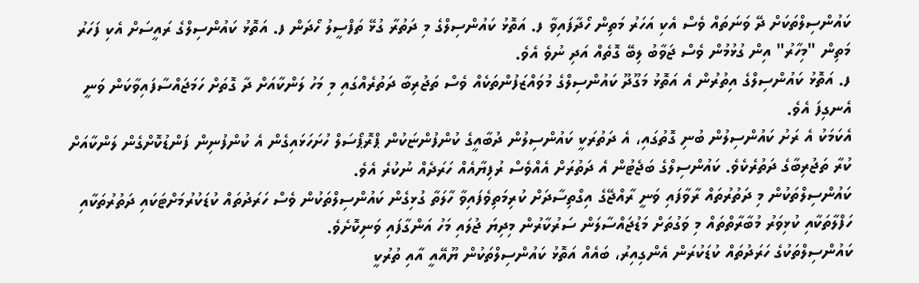ކައުންސިލްތަކަށް ދޭ ވަނަތައް ވެސް އެކި އަހަރު މަތިން ހޯދާފައިވާ ފ. އަތޮޅު ކައުންސިލްގެ މި ދަތުރާ ގުޅޭ ތަފްސީލު ހޯދަން ފ. އަތޮޅު ކައުންސިލްގެ ރައީސަށް އެކި ފަހަރު މަތިން "މިހާރު" އިން ގުޅުމުން ވެސް ޖަވާބު ލިބޭ ގޮތެއް އަދި ނުވެ އެވެ.
ފ. އަތޮޅު ކައުންސިލްގެ އިތުރުން އެ އަތޮޅު މަގޫދޫ ކައުންސިލްގެ މުވައްޒަފުންތަކެއް ވެސް ތަޖުރިބާ ދަތުރެއްގައި މި މަހު ލަންކާއަށް ދާ ގޮތަށް ހަމަޖައްސާފައިވާކަން ވަނީ އެނގިފަ އެވެ.
އެކަމަކު އެ ރަށު ކައުންސިލުން ބުނި ގޮތުގައި، އެ ދަތުރަކީ ކައުންސިލުން ދުބާއީގެ ކުންފުންޏަކުން ޕްރޮޕޯސަލް ހުށަހަޅައިގެން އެ ކުންފުނިން ފަންޑުކޮށްގެން ލަންކާއަށް ކުރާ ތަޖުރިބާގެ ދަތުރެކެވެ. ކައުންސިލްގެ ބަޖެޓުން އެ ދަތުރަށް އެއްވެސް ރުފިޔާއެއް ހަރަދެއް ނުކުރެ އެވެ.
ކައުންސިލްތަކުން މި ދަތުރުތައް ރާވާފައި ވަނީ ރާއްޖޭގެ އިގްތިސާދަށް ކުރިމަތިވެފައިވާ ހާލަތާ ގުޅިގެން ކައުންސިލްތަކުން ވެސް ހަރަދުތައް ކުޑަކުރުމަށްޓަކައި ދަތުރުތަކާއި ހަފްލާތަކާއި ކުޅިވަރު މުބާރާތްތައް މި ވަގުތަށް މަޑުޖައްސާލަން ސަރުކާރުން މިދިޔަ ޖުލައި މަހު އަންގާފައި ވަނިކޮށެވެ.
ކައުންސިލްތަކުގެ ހަރަދުތައް ކުޑަކުރަން އެންގިއިރު، ބައެއް އަތޮޅު ކައުންސިލްތަކުން ޔޫއޭއީ އާއި ތުރުކީ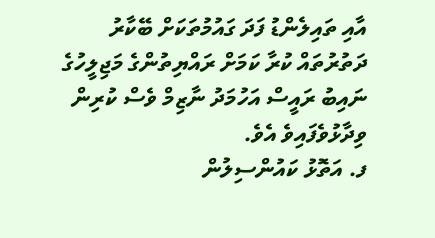އާއި ތައިލެންޑު ފަދަ ގައުމުތަކަށް ބޭކާރު ދަތުރުތައް ކުރާ ކަމަށް ރައްޔިތުންގެ މަޖިލީހުގެ ނައިބު ރައީސް އަހުމަދު ނާޒިމް ވެސް ކުރިން ވިދާޅުވެފައިވެ އެވެ.
ފ. އަތޮޅު ކައުންސިލުން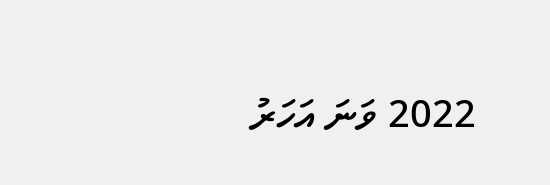2022 ވަނަ އަހަރު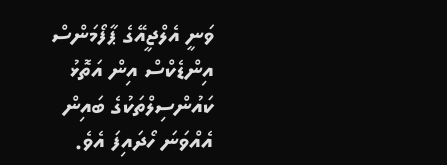ވަނީ އެލްޖީއޭގެ ޕާފޯމަންސް އިންޑެކްސް އިން އަތޮޅު ކައުންސިލްތަކުގެ ބައިން އެއްވަނަ ހޯދައިފަ އެވެ.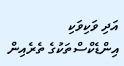އަދި ވަކިވަކި އިންޑެކްސްތަކުގެ ތެރެއިން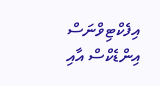އިފެކްޓިވްނަސް އިންޑެކްސް އާއި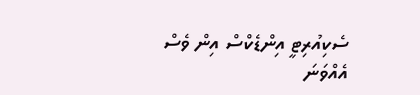ސެކިއުރިޓީ އިންޑެކްސް އިން ވެސް އެއްވަނަ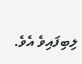ލިބިފައިވެ އެވެ.